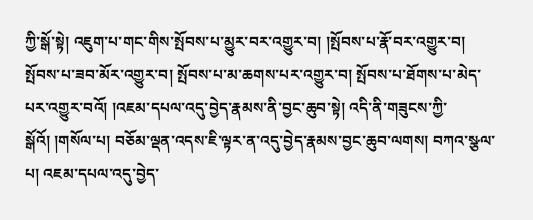ཀྱི་སྒོ་སྟེ། འཇུག་པ་གང་གིས་སྤོབས་པ་མྱུར་བར་འགྱུར་བ། །སྤོབས་པ་རྣོ་བར་འགྱུར་བ། སྤོབས་པ་ཟབ་མོར་འགྱུར་བ། སྤོབས་པ་མ་ཆགས་པར་འགྱུར་བ། སྤོབས་པ་ཐོགས་པ་མེད་པར་འགྱུར་བའོ། །འཇམ་དཔལ་འདུ་བྱེད་རྣམས་ནི་བྱང་ཆུབ་སྟེ། འདི་ནི་གཟུངས་ཀྱི་སྒོའོ། །གསོལ་པ། བཅོམ་ལྡན་འདས་ཇི་ལྟར་ན་འདུ་བྱེད་རྣམས་བྱང་ཆུབ་ལགས། བཀའ་སྩལ་པ། འཇམ་དཔལ་འདུ་བྱེད་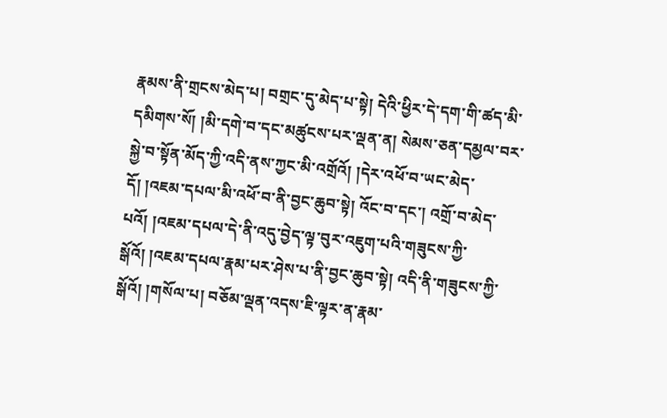རྣམས་ནི་གྲངས་མེད་པ། བགྲང་དུ་མེད་པ་སྟེ། དེའི་ཕྱིར་དེ་དག་གི་ཚད་མི་དམིགས་སོ། །མི་དགེ་བ་དང་མཚུངས་པར་ལྡན་ན། སེམས་ཅན་དམྱལ་བར་སྐྱེ་བ་སྟོན་མོད་ཀྱི་འདི་ནས་ཀྱང་མི་འགྲོའོ། །དེར་འཕོ་བ་ཡང་མེད་དོ། །འཇམ་དཔལ་མི་འཕོ་བ་ནི་བྱང་ཆུབ་སྟེ། འོང་བ་དང་། འགྲོ་བ་མེད་པའོ། །འཇམ་དཔལ་དེ་ནི་འདུ་བྱེད་ལྟ་བུར་འཇུག་པའི་གཟུངས་ཀྱི་སྒོའོ། །འཇམ་དཔལ་རྣམ་པར་ཤེས་པ་ནི་བྱང་ཆུབ་སྟེ། འདི་ནི་གཟུངས་ཀྱི་སྒོའོ། །གསོལ་པ། བཅོམ་ལྡན་འདས་ཇི་ལྟར་ན་རྣམ་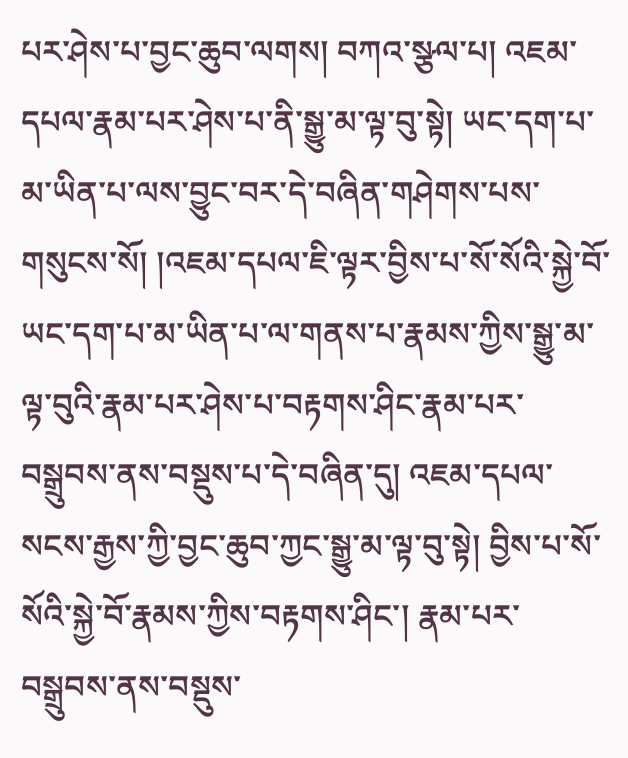པར་ཤེས་པ་བྱང་ཆུབ་ལགས། བཀའ་སྩལ་པ། འཇམ་དཔལ་རྣམ་པར་ཤེས་པ་ནི་སྒྱུ་མ་ལྟ་བུ་སྟེ། ཡང་དག་པ་མ་ཡིན་པ་ལས་བྱུང་བར་དེ་བཞིན་གཤེགས་པས་གསུངས་སོ། །འཇམ་དཔལ་ཇི་ལྟར་བྱིས་པ་སོ་སོའི་སྐྱེ་བོ་ཡང་དག་པ་མ་ཡིན་པ་ལ་གནས་པ་རྣམས་ཀྱིས་སྒྱུ་མ་ལྟ་བུའི་རྣམ་པར་ཤེས་པ་བརྟགས་ཤིང་རྣམ་པར་བསྒྲུབས་ནས་བསྡུས་པ་དེ་བཞིན་དུ། འཇམ་དཔལ་སངས་རྒྱས་ཀྱི་བྱང་ཆུབ་ཀྱང་སྒྱུ་མ་ལྟ་བུ་སྟེ། བྱིས་པ་སོ་སོའི་སྐྱེ་བོ་རྣམས་ཀྱིས་བརྟགས་ཤིང་། རྣམ་པར་བསྒྲུབས་ནས་བསྡུས་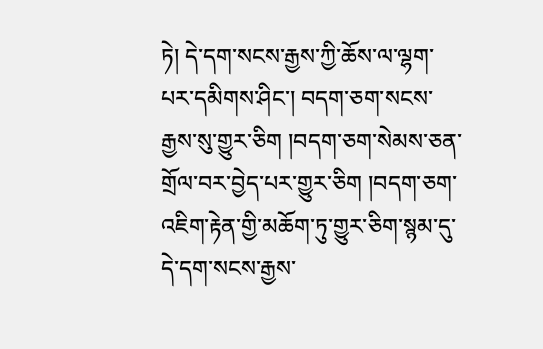ཏེ། དེ་དག་སངས་རྒྱས་ཀྱི་ཆོས་ལ་ལྷག་པར་དམིགས་ཤིང་། བདག་ཅག་སངས་རྒྱས་སུ་གྱུར་ཅིག །བདག་ཅག་སེམས་ཅན་གྲོལ་བར་བྱེད་པར་གྱུར་ཅིག །བདག་ཅག་འཇིག་རྟེན་གྱི་མཆོག་ཏུ་གྱུར་ཅིག་སྙམ་དུ་དེ་དག་སངས་རྒྱས་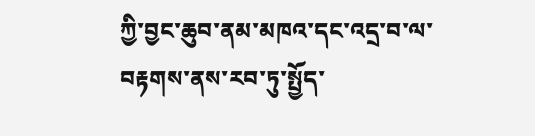ཀྱི་བྱང་ཆུབ་ནམ་མཁའ་དང་འདྲ་བ་ལ་བརྟགས་ནས་རབ་ཏུ་སྤྱོད་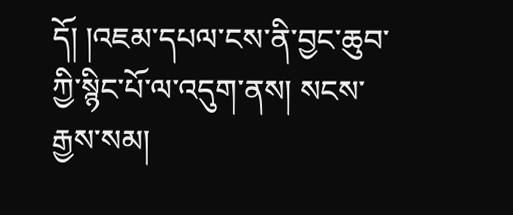དོ། །འཇམ་དཔལ་ངས་ནི་བྱང་ཆུབ་ཀྱི་སྙིང་པོ་ལ་འདུག་ནས། སངས་རྒྱས་སམ།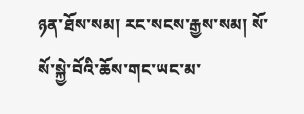ཉན་ཐོས་སམ། རང་སངས་རྒྱས་སམ། སོ་སོ་སྐྱེ་བོའི་ཆོས་གང་ཡང་མ་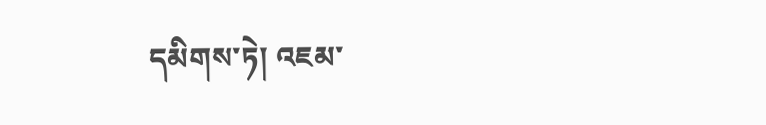དམིགས་ཏེ། འཇམ་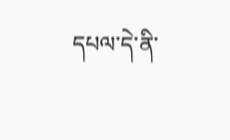དཔལ་དེ་ནི་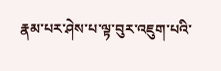རྣམ་པར་ཤེས་པ་ལྟ་བུར་འཇུག་པའི་